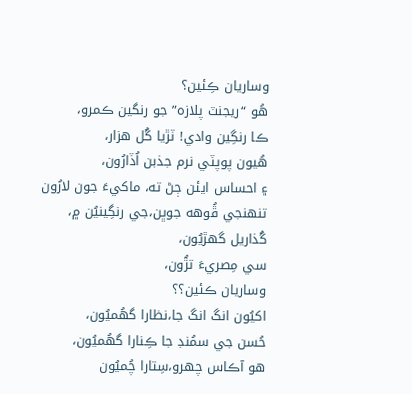وساريان ڪِئين؟
هُو “ريجنٽ پلازه” جو رنگين ڪمرو،
ڪا رنگِين وادي! ٽڙيا گُل هزار،
هُيون پوپٽي نرم جذبن اُڏارُون،
۽ احساس ايئن ڄڻ ته، ماکيءَ جون لارُون
تنهنجي ڦُوهه جوڀن،جي رنگِينيُن ۾،
گُذاريل گھڙيُون،
سي مِصريءَ تڙُون،
وساريان ڪئين؟؟
اکيُون انگ انگ جا،نظارا گھُميُون،
حُسن جي سمُنڊ جا ڪِنارا گھُميُون،
هو آڪاس چهرو،سِتارا چُميُون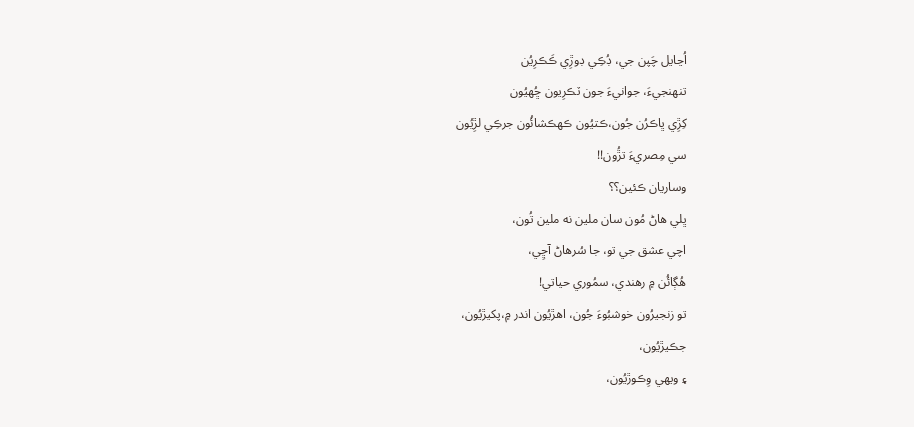اُڃايل چَپن جي، ڊُڪِي ڊوڙِي ڪَڪرِيُن
تنهنجيءَ، جوانيءَ جون ٽڪرِيون ڇُهيُون
کِڙِي ڀاڪرُن جُون،ڪتيُون ڪهڪشائُون جرڪِي لڙِيُون
سي مِصريءَ تڙُون!!
وساريان ڪئين؟؟
ڀلي هاڻ مُون سان ملين نه ملين تُون،
اچي عشق جي تو، جا سُرهاڻ آڇِي،
هُڳائُن ۾ رهندي، سمُوري حياتي!
تو زنجيرُون خوشبُوءَ جُون، اهڙيُون اندر ۾،پکيڙيُون،
جڪيڙيُون،
۽ ويهي وِڪوڙيُون،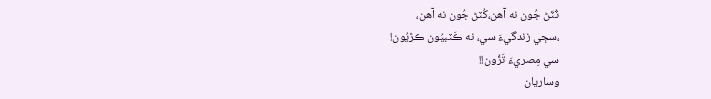ٽُٽَڻ جُون نه آهن،کُٽڻ جُون نه آهن،
،سڄي زندگيءَ سي، نه ڪَٽبيُون ڪڙيُون!
سي مِصريءَ تَڙُون!!
وساريان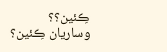ڪِئين؟؟
وساريان ڪِئين؟